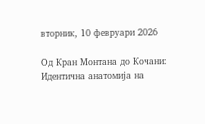вторник, 10 февруари 2026

Од Кран Монтана до Кочани: Идентична анатомија на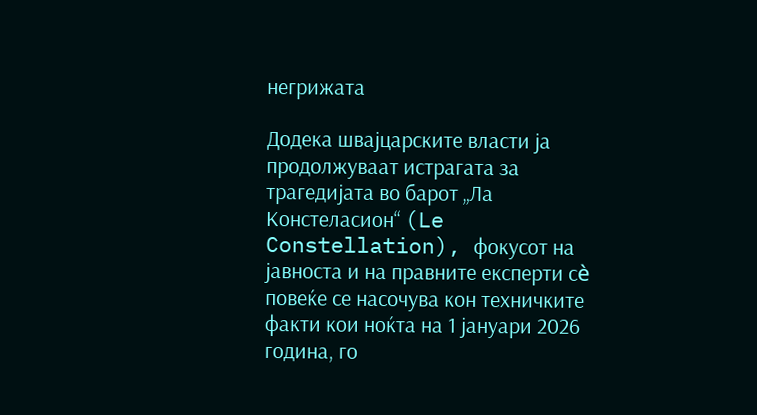негрижата

Додека швајцарските власти ја продолжуваат истрагата за трагедијата во барот „Ла Констеласион“ (Le Constellation), фокусот на јавноста и на правните експерти сè повеќе се насочува кон техничките факти кои ноќта на 1 јануари 2026 година, го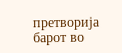претворија барот во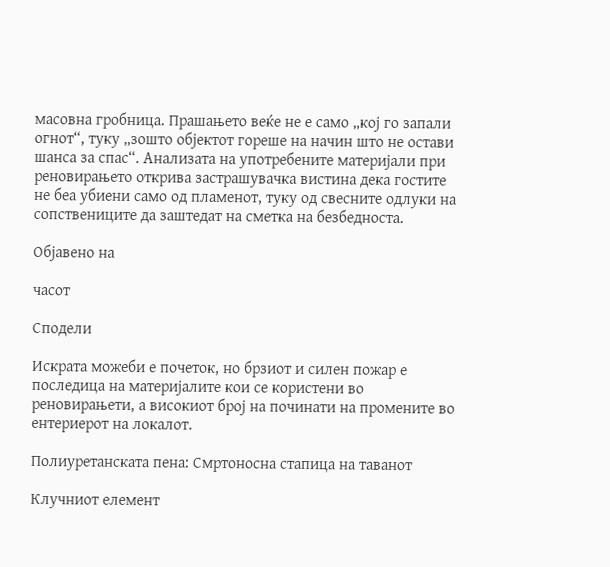масовна гробница. Прашањето веќе не е само „кој го запали огнот“, туку „зошто објектот гореше на начин што не остави шанса за спас“. Анализата на употребените материјали при реновирањето открива застрашувачка вистина дека гостите не беа убиени само од пламенот, туку од свесните одлуки на сопствениците да заштедат на сметка на безбедноста.

Објавено на

часот

Сподели

Искрата можеби е почеток, но брзиот и силен пожар е последица на материјалите кои се користени во реновирањети, а високиот број на починати на промените во ентериерот на локалот.

Полиуретанската пена: Смртоносна стапица на таванот

Клучниот елемент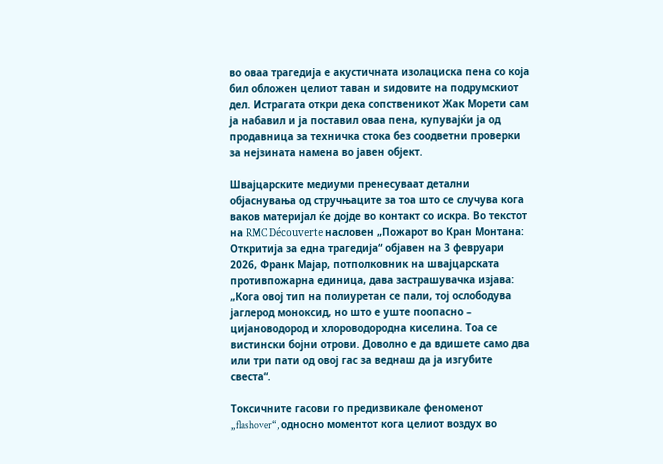во оваа трагедија е акустичната изолациска пена со која бил обложен целиот таван и ѕидовите на подрумскиот дел. Истрагата откри дека сопственикот Жак Морети сам ја набавил и ја поставил оваа пена, купувајќи ја од продавница за техничка стока без соодветни проверки за нејзината намена во јавен објект.

Швајцарските медиуми пренесуваат детални објаснувања од стручњаците за тоа што се случува кога ваков материјал ќе дојде во контакт со искра. Во текстот на RMC Découverte насловен „Пожарот во Кран Монтана: Откритија за една трагедија“ објавен на 3 февруари 2026, Франк Мајар, потполковник на швајцарската противпожарна единица, дава застрашувачка изјава: „Кога овој тип на полиуретан се пали, тој ослободува јаглерод моноксид, но што е уште поопасно – цијановодород и хлороводородна киселина. Тоа се вистински бојни отрови. Доволно е да вдишете само два или три пати од овој гас за веднаш да ја изгубите свеста“.

Токсичните гасови го предизвикале феноменот „flashover“, односно моментот кога целиот воздух во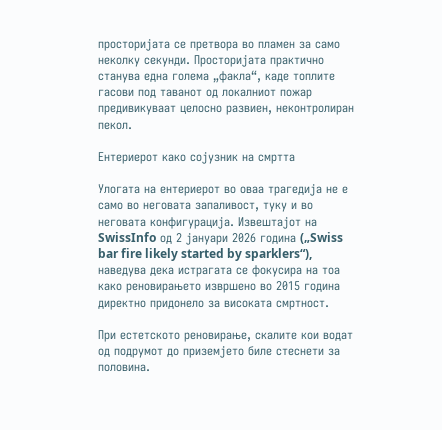просторијата се претвора во пламен за само неколку секунди. Просторијата практично станува една голема „факла“, каде топлите гасови под таванот од локалниот пожар предивикуваат целосно развиен, неконтролиран пекол.

Ентериерот како сојузник на смртта

Улогата на ентериерот во оваа трагедија не е само во неговата запаливост, туку и во неговата конфигурација. Извештајот на SwissInfo од 2 јануари 2026 година („Swiss bar fire likely started by sparklers“), наведува дека истрагата се фокусира на тоа како реновирањето извршено во 2015 година директно придонело за високата смртност.

При естетското реновирање, скалите кои водат од подрумот до приземјето биле стеснети за половина.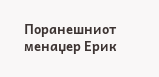Поранешниот менаџер Ерик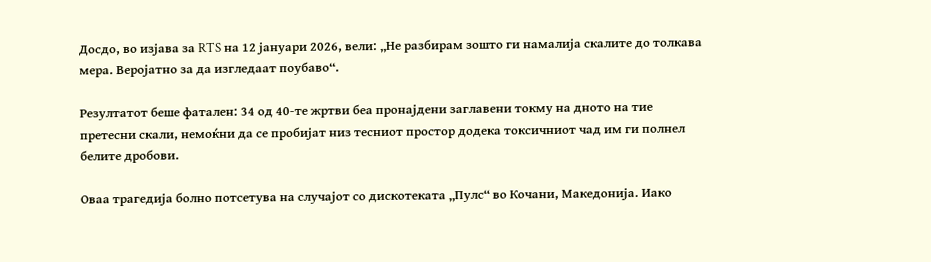Досдо, во изјава за RTS на 12 јануари 2026, вели: „Не разбирам зошто ги намалија скалите до толкава мера. Веројатно за да изгледаат поубаво“.

Резултатот беше фатален: 34 од 40-те жртви беа пронајдени заглавени токму на дното на тие претесни скали, немоќни да се пробијат низ тесниот простор додека токсичниот чад им ги полнел белите дробови.

Оваа трагедија болно потсетува на случајот со дискотеката „Пулс“ во Кочани, Македонија. Иако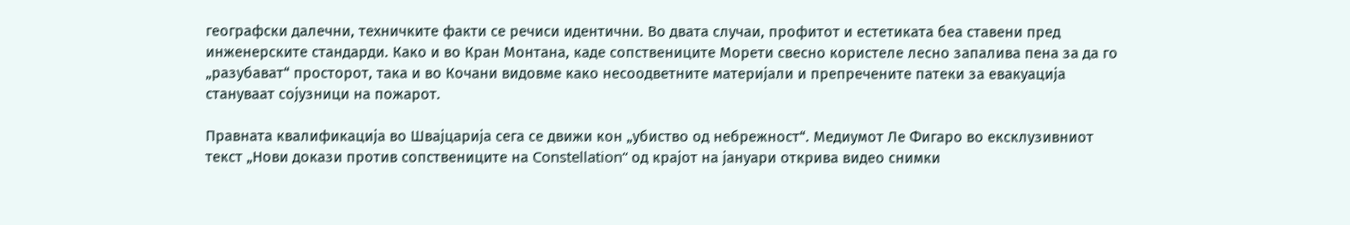географски далечни, техничките факти се речиси идентични. Во двата случаи, профитот и естетиката беа ставени пред инженерските стандарди. Како и во Кран Монтана, каде сопствениците Морети свесно користеле лесно запалива пена за да го „разубават“ просторот, така и во Кочани видовме како несоодветните материјали и препречените патеки за евакуација стануваат сојузници на пожарот.

Правната квалификација во Швајцарија сега се движи кон „убиство од небрежност“. Медиумот Ле Фигаро во ексклузивниот текст „Нови докази против сопствениците на Constellation“ од крајот на јануари открива видео снимки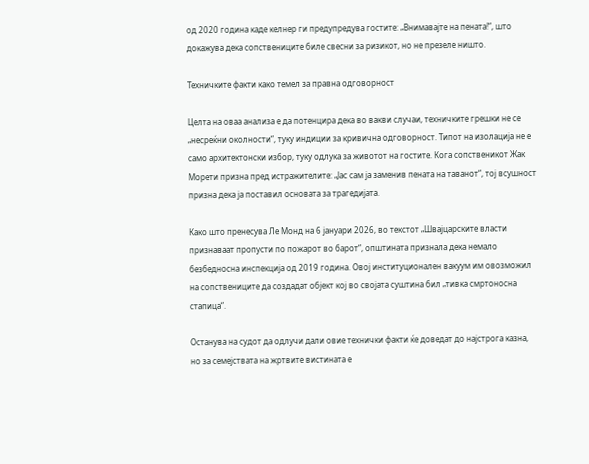од 2020 година каде келнер ги предупредува гостите: „Внимавајте на пената!“, што докажува дека сопствениците биле свесни за ризикот, но не презеле ништо.

Техничките факти како темел за правна одговорност

Целта на оваа анализа е да потенцира дека во вакви случаи, техничките грешки не се „несреќни околности“, туку индиции за кривична одговорност. Типот на изолација не е само архитектонски избор, туку одлука за животот на гостите. Кога сопственикот Жак Морети призна пред истражителите: „Јас сам ја заменив пената на таванот“, тој всушност призна дека ја поставил основата за трагедијата.

Како што пренесува Ле Монд на 6 јануари 2026, во текстот „Швајцарските власти признаваат пропусти по пожарот во барот“, општината признала дека немало безбедносна инспекција од 2019 година. Овој институционален вакуум им овозможил на сопствениците да создадат објект кој во својата суштина бил „тивка смртоносна стапица“.

Останува на судот да одлучи дали овие технички факти ќе доведат до најстрога казна, но за семејствата на жртвите вистината е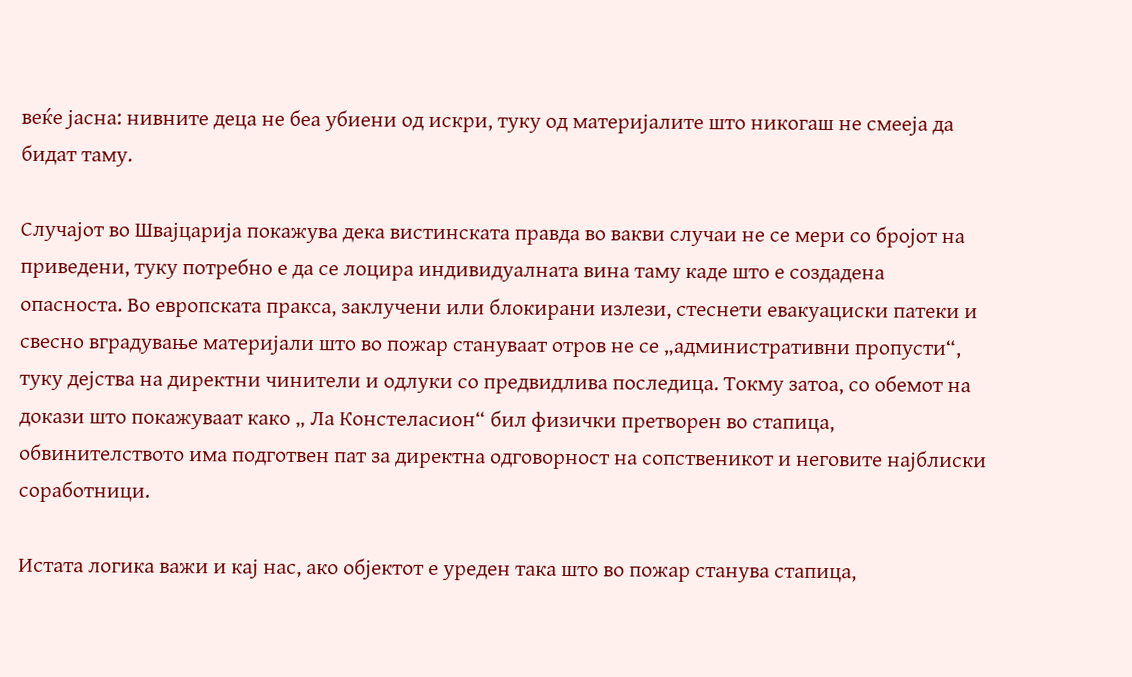веќе јасна: нивните деца не беа убиени од искри, туку од материјалите што никогаш не смееја да бидат таму.

Случајот во Швајцарија покажува дека вистинската правда во вакви случаи не се мери со бројот на приведени, туку потребно е да се лоцира индивидуалната вина таму каде што е создадена опасноста. Во европската пракса, заклучени или блокирани излези, стеснети евакуациски патеки и свесно вградување материјали што во пожар стануваат отров не се „административни пропусти“, туку дејства на директни чинители и одлуки со предвидлива последица. Токму затоа, со обемот на докази што покажуваат како „ Ла Констеласион“ бил физички претворен во стапица, обвинителството има подготвен пат за директна одговорност на сопственикот и неговите најблиски соработници.

Истата логика важи и кај нас, ако објектот е уреден така што во пожар станува стапица,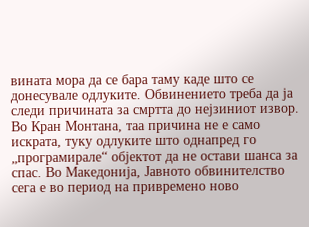вината мора да се бара таму каде што се донесувале одлуките. Обвинението треба да ја следи причината за смртта до нејзиниот извор. Во Кран Монтана, таа причина не е само искрата, туку одлуките што однапред го „програмирале“ објектот да не остави шанса за спас. Во Македонија, Јавното обвинителство сега е во период на привремено ново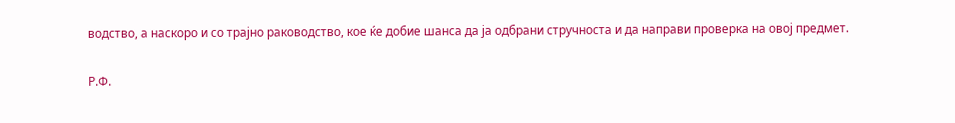водство, а наскоро и со трајно раководство, кое ќе добие шанса да ја одбрани стручноста и да направи проверка на овој предмет.

Р.Ф.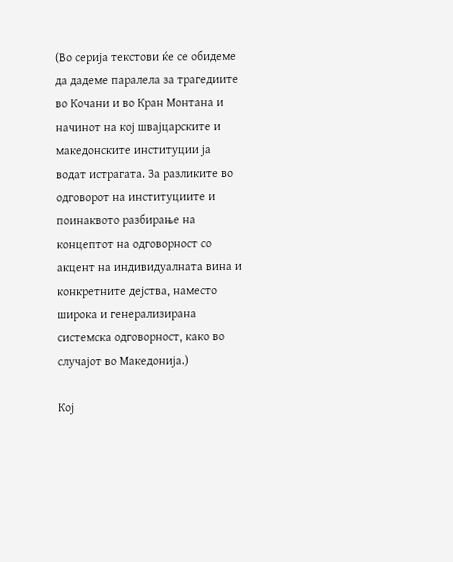(Во серија текстови ќе се обидеме да дадеме паралела за трагедиите во Кочани и во Кран Монтана и начинот на кој швајцарските и македонските институции ја водат истрагата. За разликите во одговорот на институциите и поинаквото разбирање на концептот на одговорност со акцент на индивидуалната вина и конкретните дејства, наместо широка и генерализирана системска одговорност, како во случајот во Македонија.)

Кој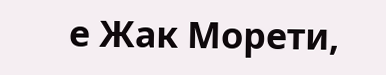е Жак Морети,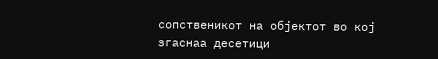сопственикот на објектот во кој згаснаа десетици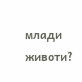млади животи?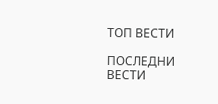ТОП ВЕСТИ

ПОСЛЕДНИ ВЕСТИ